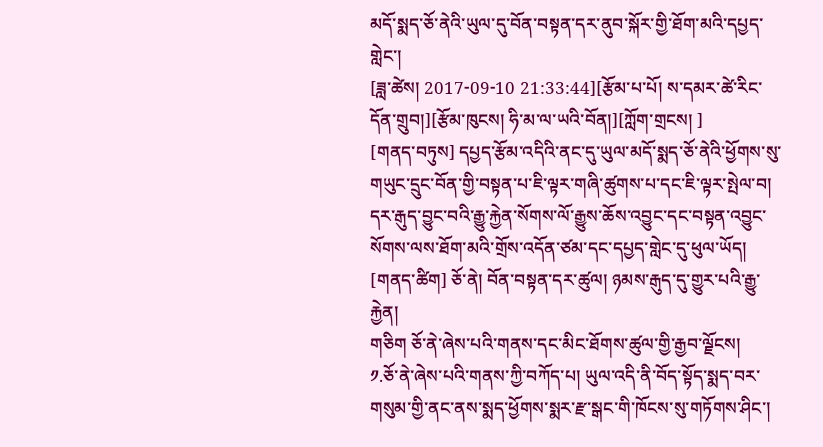མདོ་སྨད་ཅོ་ནེའི་ཡུལ་དུ་བོན་བསྟན་དར་ནུབ་སྐོར་གྱི་ཐོག་མའི་དཔྱད་གླེང་།
[ཟླ་ཚེས། 2017-09-10 21:33:44][རྩོམ་པ་པོ། ས་དམར་ཚེ་རིང་དོན་གྲུབ།][རྩོམ་ཁུངས། ཧི་མ་ལ་ཡའི་བོན།][ཀློག་གྲངས། ]
[གནད་བཏུས] དཔྱད་རྩོམ་འདིའི་ནང་དུ་ཡུལ་མདོ་སྨད་ཅོ་ནེའི་ཕྱོགས་སུ་གཡུང་དྲུང་བོན་གྱི་བསྟན་པ་ཇི་ལྟར་གཞི་ཚུགས་པ་དང་ཇི་ལྟར་སྤེལ་བ། དར་རྒུད་བྱུང་བའི་རྒྱུ་རྐྱེན་སོགས་ལོ་རྒྱུས་ཆོས་འབྱུང་དང་བསྟན་འབྱུང་སོགས་ལས་ཐོག་མའི་གྲོས་འདོན་ཙམ་དང་དཔྱད་གླེང་དུ་ཕུལ་ཡོད།
[གནད་ཚིག] ཅོ་ནེ། བོན་བསྟན་དར་ཚུལ། ཉམས་རྒུད་དུ་གྱུར་པའི་རྒྱུ་རྐྱེན།
གཅིག ཅོ་ནེ་ཞེས་པའི་གནས་དང་མིང་ཐོགས་ཚུལ་གྱི་རྒྱབ་ལྗོངས།
༡.ཅོ་ནེ་ཞེས་པའི་གནས་ཀྱི་བཀོད་པ། ཡུལ་འདི་ནི་བོད་སྟོད་སྨད་བར་གསུམ་གྱི་ནང་ནས་སྨད་ཕྱོགས་སྨར་རྫ་སྒང་གི་ཁོངས་སུ་གཏོགས་ཤིང་།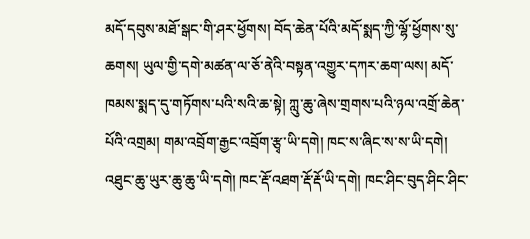མདོ་དབུས་མཐོ་སྒང་གི་ཤར་ཕྱོགས། བོད་ཆེན་པོའི་མདོ་སྨད་ཀྱི་ལྷོ་ཕྱོགས་སུ་ཆགས། ཡུལ་གྱི་དགེ་མཚན་ལ་ཅོ་ནེའི་བསྟན་འགྱུར་དཀར་ཆག་ལས། མདོ་ཁམས་སྨད་དུ་གཏོགས་པའི་སའི་ཆ་སྟེ། ཀླུ་ཆུ་ཞེས་གྲགས་པའི་ཉལ་འགྲོ་ཆེན་པོའི་འགྲམ། གམ་འབྲོག་རྒྱང་འབྲོག་རྩྭ་ཡི་དགེ། ཁང་ས་ཞིང་ས་ས་ཡི་དགེ། འཐུང་ཆུ་ཡུར་ཆུ་ཆུ་ཡི་དགེ། ཁང་རྡོ་འཐག་རྡོ་རྡོ་ཡི་དགེ། ཁང་ཤིང་བུད་ཤིང་ཤིང་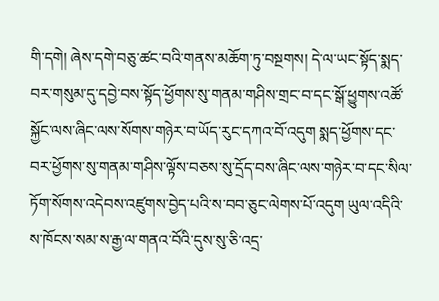གི་དགེ། ཞེས་དགེ་བཅུ་ཚང་བའི་གནས་མཆོག་ཏུ་བསྔགས། དེ་ལ་ཡང་སྟོད་སྨད་བར་གསུམ་དུ་དབྱེ་བས་སྟོད་ཕྱོགས་སུ་གནམ་གཤིས་གྲང་བ་དང་སྒོ་ཕྱུགས་འཚོ་སྐྱོང་ལས་ཞིང་ལས་སོགས་གཉེར་བ་ཡོད་རུང་དཀའ་བོ་འདུག སྨད་ཕྱོགས་དང་བར་ཕྱོགས་སུ་གནམ་གཤིས་ལྟོས་བཅས་སུ་དྲོད་བས་ཞིང་ལས་གཉེར་བ་དང་སིལ་ཏོག་སོགས་འདེབས་འཛུགས་བྱེད་པའི་ས་བབ་ཅུང་ལེགས་པོ་འདུག ཡུལ་འདིའི་ས་ཁོངས་སམ་ས་རྒྱ་ལ་གནའ་བོའི་དུས་སུ་ཅི་འདྲ་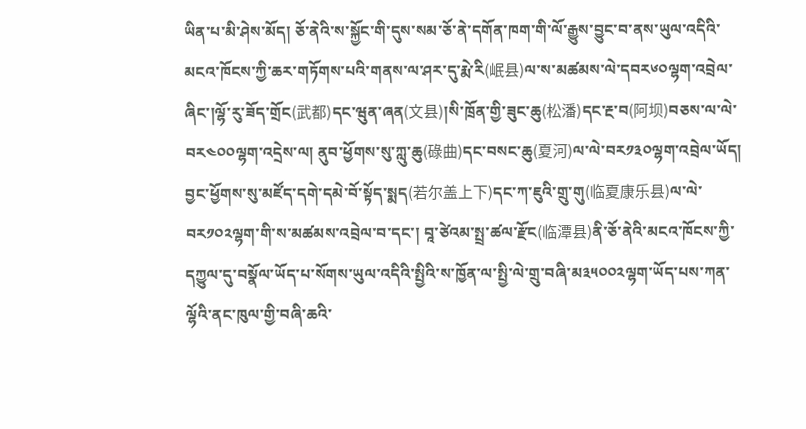ཡིན་པ་མི་ཤེས་མོད། ཅོ་ནེའི་ས་སྐྱོང་གི་དུས་སམ་ཅོ་ནེ་དགོན་ཁག་གི་ལོ་རྒྱུས་བྱུང་བ་ནས་ཡུལ་འདིའི་མངའ་ཁོངས་ཀྱི་ཆར་གཏོགས་པའི་གནས་ལ་ཤར་དུ་རྨེ་རི(岷县)ལ་ས་མཚམས་ལེ་དབར༦༠ལྷག་འབྲེལ་ཞིང་།ལྷོ་རུ་ཟོད་གྲོང(武都)དང་ཝུན་ཞན(文县)།སི་ཁྲོན་གྱི་ཟུང་ཆུ(松潘)དང་རྔ་བ(阿坝)བཅས་ལ་ལེ་བར༤༠༠ལྷག་འདྲེས་ལ། ནུབ་ཕྱོགས་སུ་ཀླུ་ཆུ(碌曲)དང་བསང་ཆུ(夏河)ལ་ལེ་བར༡༣༠ལྷག་འབྲེལ་ཡོད། བྱང་ཕྱོགས་སུ་མཛོད་དགེ་དམེ་བོ་སྟོད་སྨད(若尔盖上下)དང་ཀ་ཇུའི་གྲུ་གུ(临夏康乐县)ལ་ལེ་བར༡༠༢ལྷག་གི་ས་མཚམས་འབྲེལ་བ་དང་། བཱ་ཙེའམ་སྤྲ་ཚལ་རྫོང(临潭县)ནི་ཅོ་ནེའི་མངའ་ཁོངས་ཀྱི་དཀྱུལ་དུ་བསྣོལ་ཡོད་པ་སོགས་ཡུལ་འདིའི་སྤྱིའི་ས་ཁྱོན་ལ་སྤྱི་ལེ་གྲུ་བཞི་མ༣༥༠༠༢ལྷག་ཡོད་པས་ཀན་ལྷོའི་ནང་ཁུལ་གྱི་བཞི་ཆའི་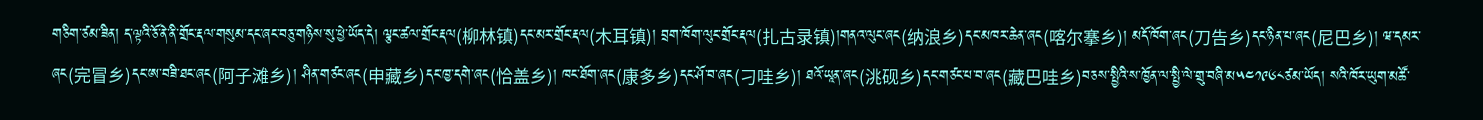གཅིག་ཙམ་ཟིན། ད་ལྟའི་ཅོ་ནེ་ནི་གྲོང་རྡལ་གསུམ་དང་ཞང་བཅུ་གཉིས་སུ་ཕྱེ་ཡོད་དེ། ལྕང་ཚལ་གྲོང་རྡལ(柳林镇)དང་མར་གྲོང་རྡལ(木耳镇)། བྲག་ཁོག་ལུང་གྲོང་རྡལ(扎古录镇)།གནའ་ལུང་ཞང(纳浪乡)དང་མཁར་ཆེན་ཞང(喀尔搴乡)། མདོ་ཁོག་ཞང(刀告乡)དང་ཉིན་པ་ཞང(尼巴乡)། ཝ་དམར་ཞང(完冒乡)དང་ཨ་བཟི་ཐང་ཞང(阿子滩乡)། ཤིན་གཙང་ཞང(申藏乡)དང་ཁྱ་དགེ་ཞང(恰盖乡)། ཁང་ཐོག་ཞང(康多乡)དང་ཤོ་བ་ཞང(刁哇乡)། ཐའོ་ཡཱན་ཞང(洮砚乡)དང་གཙང་པ་བ་ཞང(藏巴哇乡)བཅས་སྤྱིའི་ས་ཁྱོན་ལ་སྤྱི་ལེ་གྲུ་བཞི་མ༥༤༡༩༦༨ཙམ་ཡོད། སའི་ཁོར་ཡུག་མཚོ་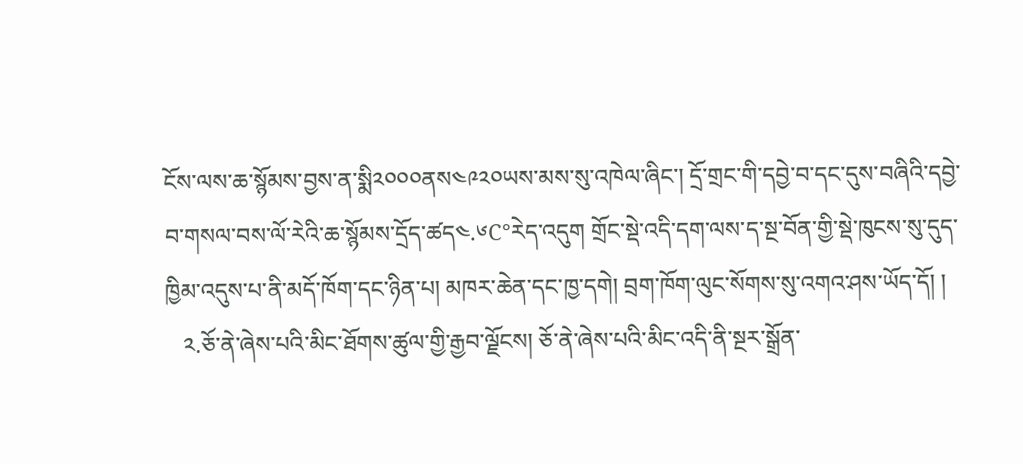ངོས་ལས་ཆ་སྙོམས་བྱས་ན་སྨི༢༠༠༠ནས༤༩༢༠ཡས་མས་སུ་འཁེལ་ཞིང་། དྲོ་གྲང་གི་དབྱེ་བ་དང་དུས་བཞིའི་དབྱེ་བ་གསལ་བས་ལོ་རེའི་ཆ་སྙོམས་དྲོད་ཚད༤.༦C°རེད་འདུག གྲོང་སྡེ་འདི་དག་ལས་ད་སྔ་བོན་གྱི་སྡེ་ཁུངས་སུ་དུད་ཁྱིམ་འདུས་པ་ནི་མདོ་ཁོག་དང་ཉིན་པ། མཁར་ཆེན་དང་ཁྱ་དགེ། བྲག་ཁོག་ལུང་སོགས་སུ་འགའ་ཤས་ཡོད་དོ། །
   ༢.ཅོ་ནེ་ཞེས་པའི་མིང་ཐོགས་ཚུལ་གྱི་རྒྱབ་ལྗོངས། ཅོ་ནེ་ཞེས་པའི་མིང་འདི་ནི་སྔར་སྒྲོན་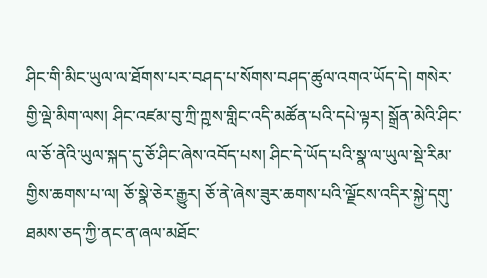ཤིང་གི་མིང་ཡུལ་ལ་ཐོགས་པར་བཤད་པ་སོགས་བཤད་ཚུལ་འགའ་ཡོད་དེ། གསེར་གྱི་ལྡེ་མིག་ལས། ཤིང་འཛམ་བུ་ཀྲི་ཀྵས་གླིང་འདི་མཚོན་པའི་དཔེ་ལྟར། སྒྲོན་མེའི་ཤིང་ལ་ཅོ་ནེའི་ཡུལ་སྐད་དུ་ཅོ་ཤིང་ཞེས་འབོད་པས། ཤིང་དེ་ཡོད་པའི་སྣ་ལ་ཡུལ་སྡེ་རིམ་གྱིས་ཆགས་པ་ལ། ཅོ་སྣེ་ཅེར་རྒྱུར། ཅོ་ནེ་ཞེས་ཟུར་ཆགས་པའི་ལྗོངས་འདིར་སྐྱེ་དགུ་ཐམས་ཅད་ཀྱི་ནང་ན་ཞལ་མཐོང་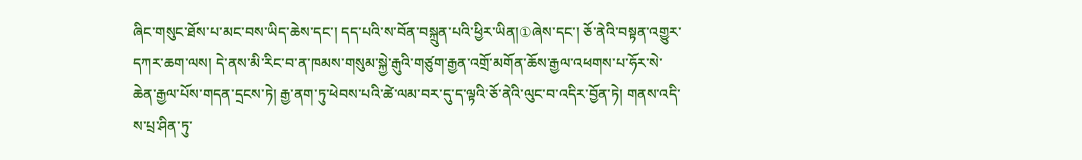ཞིང་གསུང་ཐོས་པ་མང་བས་ཡིད་ཆེས་དང་། དད་པའི་ས་བོན་བསྐྲུན་པའི་ཕྱིར་ཡིན།①ཞེས་དང་། ཅོ་ནེའི་བསྟན་འགྱུར་དཀར་ཆག་ལས། དེ་ནས་མི་རིང་བ་ན་ཁམས་གསུམ་སྐྱེ་རྒུའི་གཙུག་རྒྱན་འགྲོ་མགོན་ཆོས་རྒྱལ་འཕགས་པ་ཧོར་སེ་ཆེན་རྒྱལ་པོས་གདན་དྲངས་ཏེ། རྒྱ་ནག་ཏུ་ཕེབས་པའི་ཚེ་ལམ་བར་དུ་ད་ལྟའི་ཅོ་ནེའི་ལུང་བ་འདིར་བྱོན་ཏེ། གནས་འདི་ས་པྲ་ཤིན་ཏུ་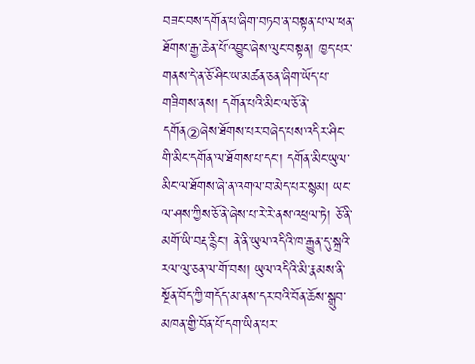བཟང་བས་དགོན་པ་ཞིག་བཏབ་ན་བསྟན་པ་ལ་ཕན་ཐོགས་རྒྱ་ཆེན་པོ་འབྱུང་ཞེས་ལུང་བསྟན། ཁྱད་པར་གནས་དེ་ན་ཅོ་ཤིང་ཡ་མཚན་ཅན་ཞིག་ཡོད་པ་གཟིགས་ནས། དགོན་པའི་མིང་ལ་ཅོ་ནེ་དགོན②ཞེས་ཐོགས་པར་བཞེད་པས་འདིར་ཤིང་གི་མིང་དགོན་ལ་ཐོགས་པ་དང་། དགོན་མིང་ཡུལ་མིང་ལ་ཐོགས་ཞེ་ན་འགལ་བ་མེད་པར་སྙམ། ཡང་ལ་ཤས་ཀྱིས་ཅོ་ནེ་ཞེས་པ་རེ་རེ་ནས་འཕྲལ་ཏེ། ཅོ་ནི་མགོ་ཡི་བརྡ་རྙིང་། ནེ་ནི་ཡུལ་འདིའི་ཁ་རྒྱུན་དུ་སྐྲའི་རལ་ལུ་ཅན་ལ་གོ་བས། ཡུལ་འདིའི་མི་རྣམས་ནི་སྔོན་བོད་ཀྱི་གདོད་མ་ནས་དར་བའི་བོན་ཆོས་སྒྲུབ་མཁན་གྱི་བོན་པོ་དག་ཡིན་པར་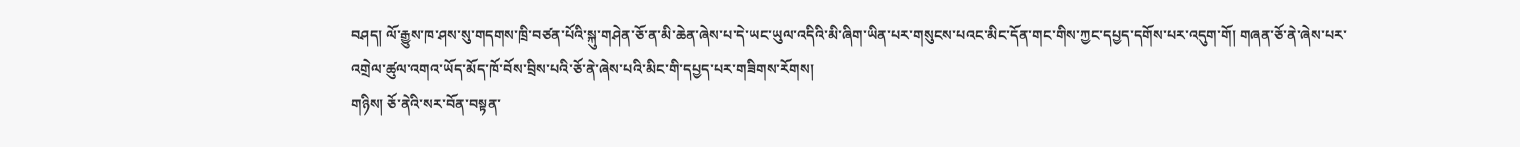བཤད། ལོ་རྒྱུས་ཁ་ཤས་སུ་གདགས་ཁྲི་བཙན་པོའི་སྐུ་གཤེན་ཅོ་ན་མི་ཆེན་ཞེས་པ་དེ་ཡང་ཡུལ་འདིའི་མི་ཞིག་ཡིན་པར་གསུངས་པའང་མིང་དོན་གང་གིས་ཀྱང་དཔྱད་དགོས་པར་འདུག་གོ། གཞན་ཅོ་ནེ་ཞེས་པར་འགྲེལ་ཚུལ་འགའ་ཡོད་མོད་ཁོ་བོས་བྲིས་པའི་ཅོ་ནེ་ཞེས་པའི་མིང་གི་དཔྱད་པར་གཟིགས་རོགས།
གཉིས། ཅོ་ནེའི་སར་བོན་བསྟན་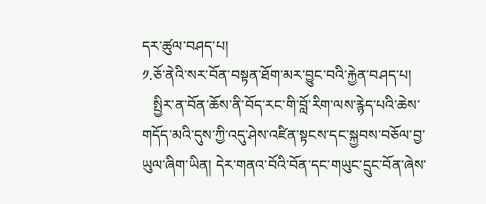དར་ཚུལ་བཤད་པ།
༡.ཅོ་ནེའི་སར་བོན་བསྟན་ཐོག་མར་བྱུང་བའི་རྐྱེན་བཤད་པ།
   སྤྱིར་ན་བོན་ཆོས་ནི་བོད་རང་གི་བློ་རིག་ལས་རྙེད་པའི་ཆེས་གདོད་མའི་དུས་ཀྱི་འདུ་ཤེས་འཛིན་སྟངས་དང་སྐྱབས་བཅོལ་བྱ་ཡུལ་ཞིག་ཡིན། དེར་གནའ་བོའི་བོན་དང་གཡུང་དྲུང་བོན་ཞེས་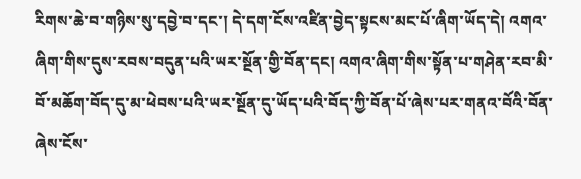རིགས་ཆེ་བ་གཉིས་སུ་དབྱེ་བ་དང་། དེ་དག་ངོས་འཛིན་བྱེད་སྟངས་མང་པོ་ཞིག་ཡོད་དེ། འགའ་ཞིག་གིས་དུས་རབས་བདུན་པའི་ཡར་སྔོན་གྱི་བོན་དང། འགའ་ཞིག་གིས་སྟོན་པ་གཤེན་རབ་མི་བོ་མཆོག་བོད་དུ་མ་ཕེབས་པའི་ཡར་སྔོན་དུ་ཡོད་པའི་བོད་ཀྱི་བོན་པོ་ཞེས་པར་གནའ་བོའི་བོན་ཞེས་ངོས་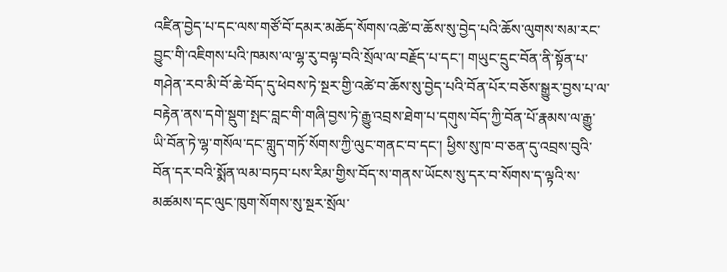འཛིན་བྱེད་པ་དང་ལས་གཙོ་བོ་དམར་མཆོད་སོགས་འཚེ་བ་ཆོས་སུ་བྱེད་པའི་ཆོས་ལུགས་སམ་རང་བྱུང་གི་འཇིགས་པའི་ཁམས་ལ་ལྷ་རུ་བལྟ་བའི་སྲོལ་ལ་བརྗོད་པ་དང་། གཡུང་དྲུང་བོན་ནི་སྟོན་པ་གཤེན་རབ་མི་བོ་ཆེ་བོད་དུ་ཕེབས་ཏེ་སྔར་གྱི་འཚེ་བ་ཆོས་སུ་བྱེད་པའི་བོན་པོར་བཅོས་སྒྱུར་བྱས་པ་ལ་བརྟེན་ནས་དགེ་སྡུག་སྤང་བླང་གི་གཞི་བྱས་ཏེ་རྒྱུ་འབྲས་ཐེག་པ་དགུས་བོད་ཀྱི་བོན་པོ་རྣམས་ལ་རྒྱུ་ཡི་བོན་ཏེ་ལྷ་གསོལ་དང་གླུད་གཏོ་སོགས་ཀྱི་ལུང་གནང་བ་དང་། ཕྱིས་སུ་ཁ་བ་ཅན་དུ་འབྲས་བུའི་བོན་དར་བའི་སྨོན་ལམ་བཏབ་པས་རིམ་གྱིས་བོད་ས་གནས་ཡོངས་སུ་དར་བ་སོགས་ད་ལྟའི་ས་མཚམས་དང་ལུང་ཁུག་སོགས་སུ་སྔར་སྲོལ་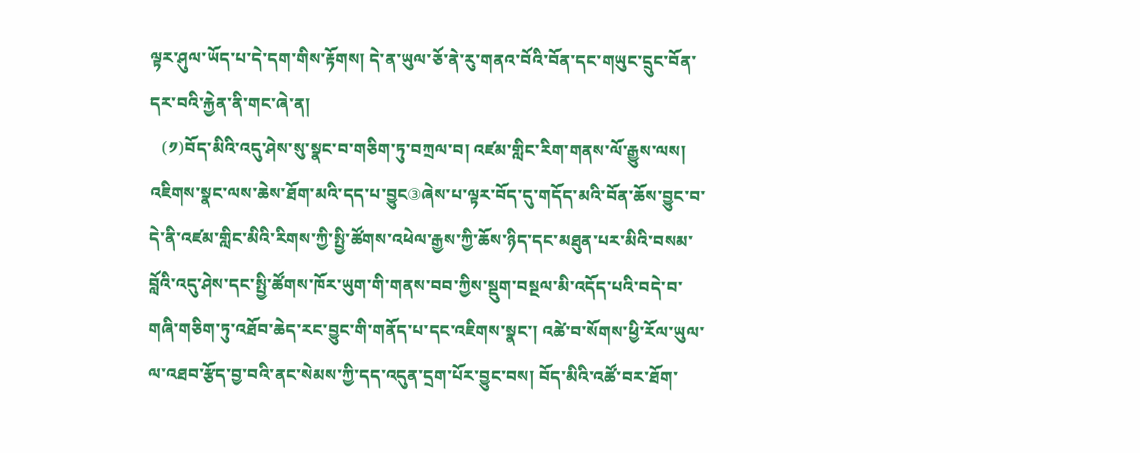ལྟར་ཤུལ་ཡོད་པ་དེ་དག་གིས་རྟོགས། དེ་ན་ཡུལ་ཅོ་ནེ་རུ་གནའ་བོའི་བོན་དང་གཡུང་དྲུང་བོན་དར་བའི་རྐྱེན་ནི་གང་ཞེ་ན།
   (༡)བོད་མིའི་འདུ་ཤེས་སུ་སྣང་བ་གཅིག་ཏུ་བཀྲལ་བ། འཛམ་གླིང་རིག་གནས་ལོ་རྒྱུས་ལས། འཇིགས་སྣང་ལས་ཆེས་ཐོག་མའི་དད་པ་བྱུང③ཞེས་པ་ལྟར་བོད་དུ་གདོད་མའི་བོན་ཆོས་བྱུང་བ་དེ་ནི་འཛམ་གླིང་མིའི་རིགས་ཀྱི་སྤྱི་ཚོགས་འཕེལ་རྒྱས་ཀྱི་ཆོས་ཉིད་དང་མཐུན་པར་མིའི་བསམ་བློའི་འདུ་ཤེས་དང་སྤྱི་ཚོགས་ཁོར་ཡུག་གི་གནས་བབ་ཀྱིས་སྡུག་བསྔལ་མི་འདོད་པའི་བདེ་བ་གཞི་གཅིག་ཏུ་འཐོབ་ཆེད་རང་བྱུང་གི་གནོད་པ་དང་འཇིགས་སྣང་། འཚེ་བ་སོགས་ཕྱི་རོལ་ཡུལ་ལ་འཐབ་རྩོད་བྱ་བའི་ནང་སེམས་ཀྱི་དད་འདུན་དྲག་པོར་བྱུང་བས། བོད་མིའི་འཚོ་བར་ཐོག་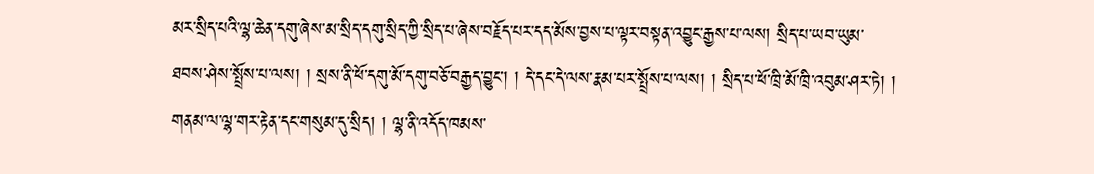མར་སྲིད་པའི་ལྷ་ཆེན་དགུ་ཞེས་མ་སྲིད་དགུ་སྲིད་ཀྱི་སྲིད་པ་ཞེས་བརྗོད་པར་དད་མོས་བྱས་པ་ལྟར་བསྟན་འབྱུང་རྒྱས་པ་ལས། སྲིད་པ་ཡབ་ཡུམ་ཐབས་ཤེས་སྤྲོས་པ་ལས། ། སྲས་ནི་ཕོ་དགུ་མོ་དགུ་བཅོ་བརྒྱད་བྱུང་། ། དེ་དང་དེ་ལས་རྣམ་པར་སྤྲོས་པ་ལས། ། སྲིད་པ་ཕོ་ཁྲི་མོ་ཁྲི་འབུམ་ཤར་ཏེ། ། གནམ་ལ་ལྷ་གར་རྟེན་དང་གསུམ་དུ་སྲིད། ། ལྷ་ནི་འདོད་ཁམས་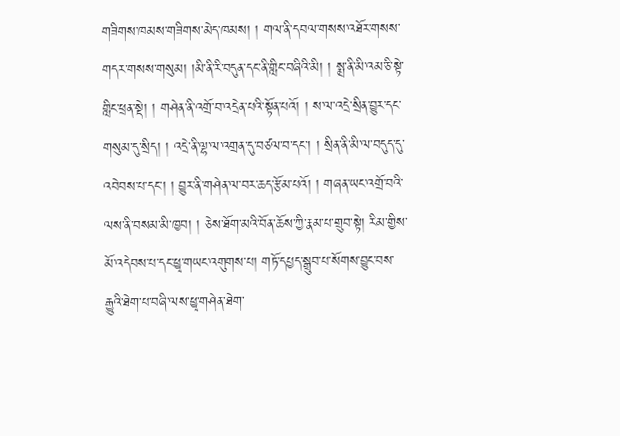གཟིགས་ཁམས་གཟིགས་མེད་ཁམས། ། གལ་ནི་དབལ་གསས་འཐོར་གསས་གདར་གསས་གསུམ། །མི་ནི་རི་བདུན་དང་ནི་གླིང་བཞིའི་མི། ། སྨྲ་ནི་མི་འམ་ཅི་སྟེ་གླིང་ཕྲན་སྡེ། ། གཤེན་ནི་འགྲོ་བ་འདྲེན་པའི་སྟོན་པའོ། ། ས་ལ་འདྲེ་སྲིན་བྱུར་དང་གསུམ་དུ་སྲིད། ། འདྲེ་ནི་ལྷ་ལ་འགྲན་དུ་བཙལ་བ་དང་། ། སྲིན་ནི་མི་ལ་བདུད་དུ་འབེབས་པ་དང་། ། བྱུར་ནི་གཤེན་ལ་བར་ཆད་རྩོམ་པའོ། ། གཞན་ཡང་འགྲོ་བའི་ལས་ནི་བསམ་མི་ཁྱབ། ། ཅེས་ཐོག་མའི་བོན་ཆོས་ཀྱི་རྣམ་པ་གྲུབ་སྟེ། རིམ་གྱིས་མོ་འདེབས་པ་དང་ཕྱྭ་གཡང་འགུགས་པ། གཏོ་དཔྱད་སྒྲུབ་པ་སོགས་བྱུང་བས་རྒྱུའི་ཐེག་པ་བཞི་ལས་ཕྱྭ་གཤེན་ཐེག་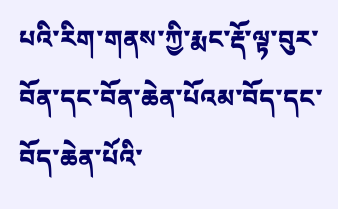པའི་རིག་གནས་ཀྱི་རྨང་རྡོ་ལྟ་བུར་བོན་དང་བོན་ཆེན་པོའམ་བོད་དང་བོད་ཆེན་པོའི་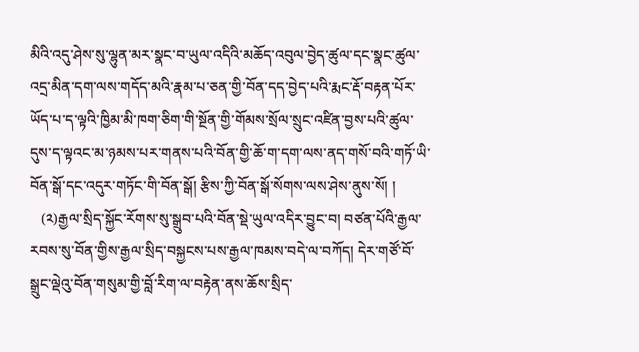མིའི་འདུ་ཤེས་སུ་ལྷུན་མར་སྣང་བ་ཡུལ་འདིའི་མཆོད་འབུལ་བྱེད་ཚུལ་དང་སྣང་ཚུལ་འདྲ་མིན་དག་ལས་གདོད་མའི་རྣམ་པ་ཅན་གྱི་བོན་དད་བྱེད་པའི་རྨང་རྡོ་བརྟན་པོར་ཡོད་པ་ད་ལྟའི་ཁྱིམ་མི་ཁག་ཅིག་གི་སྔོན་གྱི་གོམས་སྲོལ་སྲུང་འཛིན་བྱས་པའི་ཚུལ་དུས་ད་ལྟའང་མ་ཉམས་པར་གནས་པའི་བོན་གྱི་ཆོ་ག་དག་ལས་ནད་གསོ་བའི་གཏོ་ཡི་བོན་སྒོ་དང་འདུར་གཏོང་གི་བོན་སྒོ། རྩིས་ཀྱི་བོན་སྒོ་སོགས་ལས་ཤེས་ནུས་སོ། །
   (༢)རྒྱལ་སྲིད་སྐྱོང་རོགས་སུ་སྒྲུབ་པའི་བོན་སྡེ་ཡུལ་འདིར་བྱུང་བ། བཙན་པོའི་རྒྱལ་རབས་སུ་བོན་གྱིས་རྒྱལ་སྲིད་བསྐྱངས་པས་རྒྱལ་ཁམས་བདེ་ལ་བཀོད། དེར་གཙོ་བོ་སྒྲུང་ལྡེའུ་བོན་གསུམ་གྱི་བློ་རིག་ལ་བརྟེན་ནས་ཆོས་སྲིད་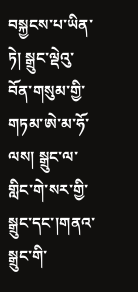བསྐྱངས་པ་ཡིན་ཏེ། སྒྲུང་ལྡེའུ་བོན་གསུམ་གྱི་གཏམ་ཨེ་མ་ཧོ་ལས། སྒྲུང་ལ་གླིང་གེ་སར་གྱི་སྒྲུང་དང་།གནའ་སྒྲུང་གི་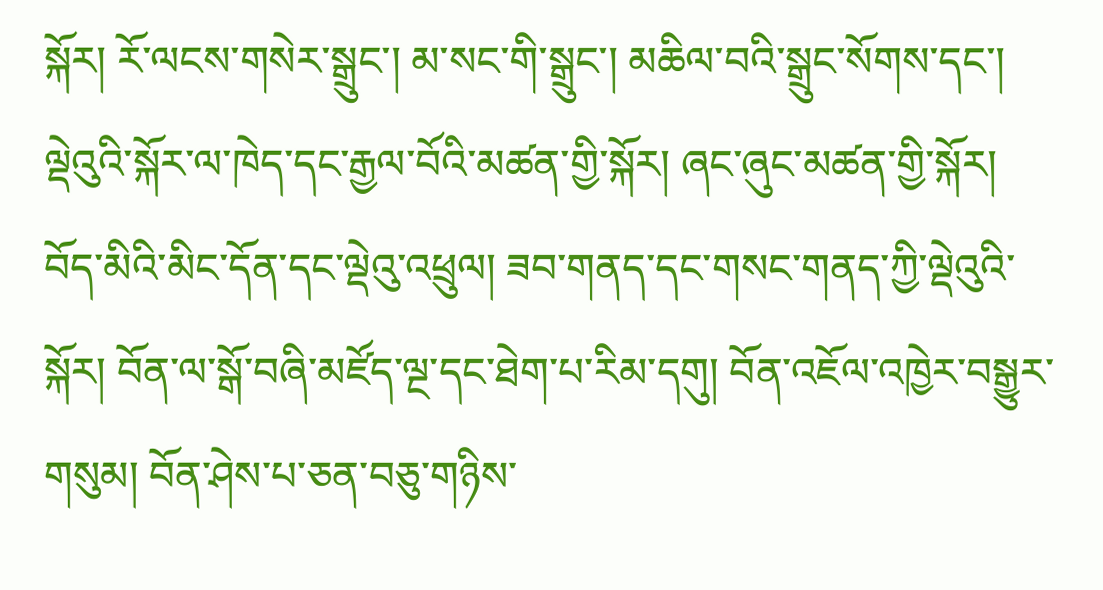སྐོར། རོ་ལངས་གསེར་སྒྲུང་། མ་སང་གི་སྒྲུང་། མཆིལ་བའི་སྒྲུང་སོགས་དང་། ལྡེའུའི་སྐོར་ལ་ཁེད་དང་རྒྱལ་བོའི་མཚན་གྱི་སྐོར། ཞང་ཞུང་མཚན་གྱི་སྐོར། བོད་མིའི་མིང་དོན་དང་ལྡེའུ་འཕྲུལ། ཟབ་གནད་དང་གསང་གནད་ཀྱི་ལྡེའུའི་སྐོར། བོན་ལ་སྒོ་བཞི་མཛོད་ལྔ་དང་ཐེག་པ་རིམ་དགུ། བོན་འཇོལ་འཁྱེར་བསྒྱུར་གསུམ། བོན་ཤེས་པ་ཅན་བཅུ་གཉིས་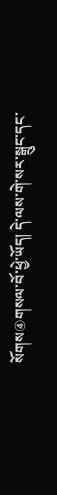སོགས④གསལ་བོ་ཕྱེ་ཡོད། དེ་ལས་གེ་སར་སྒྲུང་དང་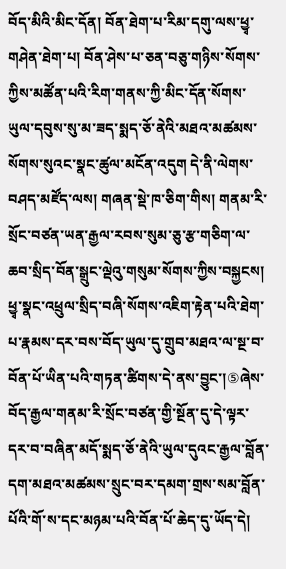བོད་མིའི་མིང་དོན། བོན་ཐེག་པ་རིམ་དགུ་ལས་ཕྱྭ་གཤེན་ཐེག་པ། བོན་ཤེས་པ་ཅན་བཅུ་གཉིས་སོགས་ཀྱིས་མཚོན་པའི་རིག་གནས་ཀྱི་མིང་དོན་སོགས་ཡུལ་དབུས་སུ་མ་ཟད་སྨད་ཅོ་ནེའི་མཐའ་མཚམས་སོགས་སུའང་སྣང་ཚུལ་མངོན་འདུག དེ་ནི་ལེགས་བཤད་མཛོད་ལས། གཞན་སྡེ་ཁ་ཅིག་གིས། གནམ་རི་སྲོང་བཙན་ཡན་རྒྱལ་རབས་སུམ་ཅུ་རྩ་གཅིག་ལ་ཆབ་སྲིད་བོན་སྒྲུང་ལྡེའུ་གསུམ་སོགས་ཀྱིས་བསྐྱངས། ཕྱྭ་སྣང་འཕྲུལ་སྲིད་བཞི་སོགས་འཇིག་རྟེན་པའི་ཐེག་པ་རྣམས་དར་བས་བོད་ཡུལ་དུ་གྲུབ་མཐའ་ལ་སྔ་བ་བོན་པོ་ཡིན་པའི་གཏན་ཚིགས་དེ་ནས་བྱུང་།⑤ཞེས་བོད་རྒྱལ་གནམ་རི་སྲོང་བཙན་གྱི་སྔོན་དུ་དེ་ལྟར་དར་བ་བཞིན་མདོ་སྨད་ཅོ་ནེའི་ཡུལ་དུའང་རྒྱལ་བློན་དག་མཐའ་མཚམས་སྲུང་བར་དམག་གྲས་སམ་བློན་པོའི་གོ་ས་དང་མཉམ་པའི་བོན་པོ་ཆེད་དུ་ཡོད་དེ།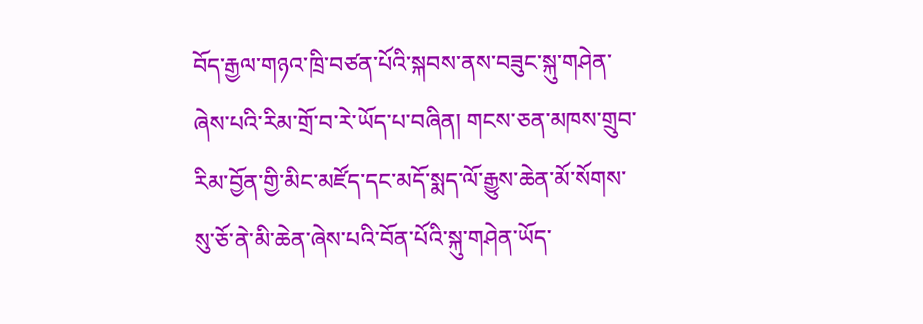བོད་རྒྱལ་གཉའ་ཁྲི་བཙན་པོའི་སྐབས་ནས་བཟུང་སྐུ་གཤེན་ཞེས་པའི་རིམ་གྲོ་བ་རེ་ཡོད་པ་བཞིན། གངས་ཅན་མཁས་གྲུབ་རིམ་བྱོན་གྱི་མིང་མཛོད་དང་མདོ་སྨད་ལོ་རྒྱུས་ཆེན་མོ་སོགས་སུ་ཅོ་ནེ་མི་ཆེན་ཞེས་པའི་བོན་པོའི་སྐུ་གཤེན་ཡོད་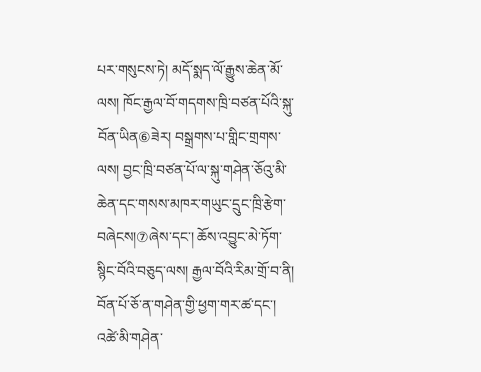པར་གསུངས་ཏེ། མདོ་སྨད་ལོ་རྒྱུས་ཆེན་མོ་ལས། ཁོང་རྒྱལ་བོ་གདགས་ཁྲི་བཙན་པོའི་སྐུ་བོན་ཡིན⑥ཟེར། བསྒྲགས་པ་གླིང་གྲགས་ལས། བྱང་ཁྲི་བཙན་པོ་ལ་སྐུ་གཤེན་ཅོའུ་མི་ཆེན་དང་གསས་མཁར་གཡུང་དྲུང་ཁྲི་རྩེག་བཞེངས།⑦ཞེས་དང་། ཆོས་འབྱུང་མེ་ཏོག་སྙིང་བོའི་བཅུད་ལས། རྒྱལ་བོའི་རིམ་གྲོ་བ་ནི། བོན་པོ་ཅོ་ན་གཤེན་གྱི་ཕྱག་གར་ཚ་དང་། འཚེ་མི་གཤེན་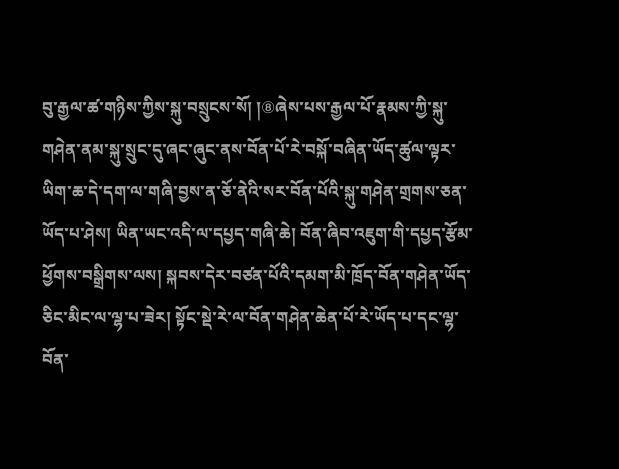བུ་རྒྱལ་ཚ་གཉིས་ཀྱིས་སྐུ་བསྲུངས་སོ། །⑧ཞེས་པས་རྒྱལ་པོ་རྣམས་ཀྱི་སྐུ་གཤེན་ནམ་སྐུ་སྲུང་དུ་ཞང་ཞུང་ནས་བོན་པོ་རེ་བསྐོ་བཞིན་ཡོད་ཚུལ་ལྟར་ཡིག་ཆ་དེ་དག་ལ་གཞི་བྱས་ན་ཅོ་ནེའི་སར་བོན་པོའི་སྐུ་གཤེན་གྲགས་ཅན་ཡོད་པ་ཤེས། ཡིན་ཡང་འདི་ལ་དཔྱད་གཞི་ཆེ། བོན་ཞིབ་འཇུག་གི་དཔྱད་རྩོམ་ཕྱོགས་བསྒྲིགས་ལས། སྐབས་དེར་བཙན་པོའི་དམག་མི་ཁྲོད་བོན་གཤེན་ཡོད་ཅིང་མིང་ལ་ལྷ་པ་ཟེར། སྟོང་སྡེ་རེ་ལ་བོན་གཤེན་ཆེན་པོ་རེ་ཡོད་པ་དང་ལྷ་བོན་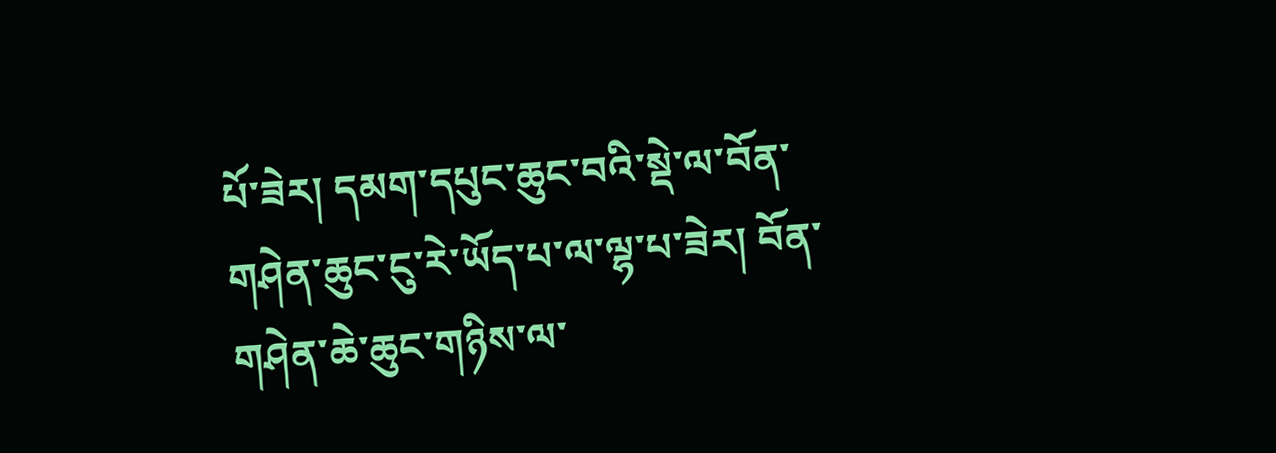པོ་ཟེར། དམག་དཔུང་ཆུང་བའི་སྡེ་ལ་བོན་གཤེན་ཆུང་ངུ་རེ་ཡོད་པ་ལ་ལྷ་པ་ཟེར། བོན་གཤེན་ཆེ་ཆུང་གཉིས་ལ་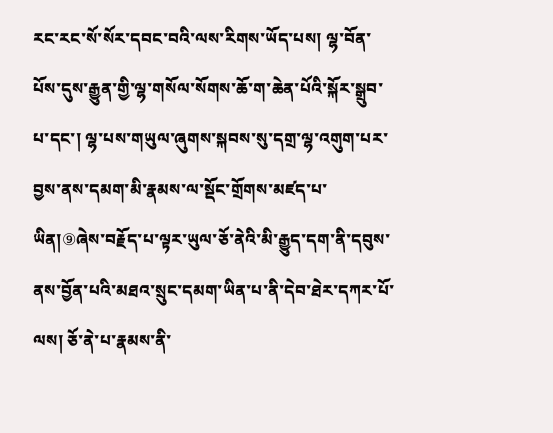རང་རང་སོ་སོར་དབང་བའི་ལས་རིགས་ཡོད་པས། ལྷ་བོན་པོས་དུས་རྒྱུན་གྱི་ལྷ་གསོལ་སོགས་ཆོ་ག་ཆེན་པོའི་སྐོར་སྒྲུབ་པ་དང་། ལྷ་པས་གཡུལ་ཞུགས་སྐབས་སུ་དགྲ་ལྷ་འགུག་པར་བྱས་ནས་དམག་མི་རྣམས་ལ་སྡོང་གྲོགས་མཛད་པ་ཡིན།⑨ཞེས་བརྗོད་པ་ལྟར་ཡུལ་ཅོ་ནེའི་མི་རྒྱུད་དག་ནི་དབུས་ནས་བྱོན་པའི་མཐའ་སྲུང་དམག་ཡིན་པ་ནི་དེབ་ཐེར་དཀར་པོ་ལས། ཅོ་ནེ་པ་རྣམས་ནི་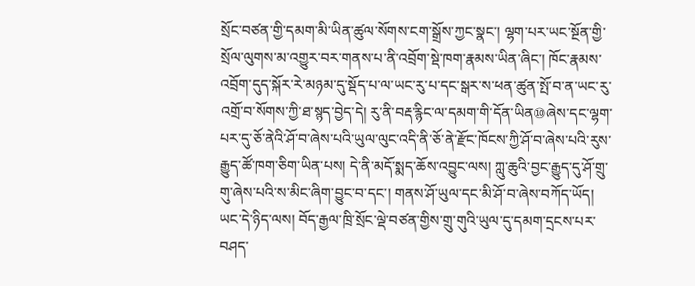སྲོང་བཙན་གྱི་དམག་མི་ཡིན་ཚུལ་སོགས་ངག་སྒྲོས་ཀྱང་སྣང་། ལྷག་པར་ཡང་སྔོན་གྱི་སྲོལ་ལུགས་མ་འགྱུར་བར་གནས་པ་ནི་འབྲོག་སྡེ་ཁག་རྣམས་ཡིན་ཞིང་། ཁོང་རྣམས་འབྲོག་དུད་སྐོར་རེ་མཉམ་དུ་སྡོད་པ་ལ་ཡང་རུ་པ་དང་སྒར་ས་ཕན་ཚུན་སྤོ་བ་ན་ཡང་རུ་འགྲོ་བ་སོགས་ཀྱི་ཐ་སྙད་བྱེད་དེ། རུ་ནི་བརྡ་རྙིང་ལ་དམག་གི་དོན་ཡིན⑩ཞེས་དང་ལྷག་པར་དུ་ཅོ་ནེའི་ཤོ་བ་ཞེས་པའི་ཡུལ་ལུང་འདི་ནི་ཅོ་ནེ་རྫོང་ཁོངས་ཀྱི་ཤོ་བ་ཞེས་པའི་རུས་རྒྱུད་ཚོ་ཁག་ཅིག་ཡིན་པས། དེ་ནི་མདོ་སྨད་ཆོས་འབྱུང་ལས། ཀླུ་ཆུའི་བྱང་རྒྱུད་དུ་ཤོ་གྲུ་གུ་ཞེས་པའི་ས་མིང་ཞིག་བྱུང་བ་དང་། གནས་ཤོ་ཡུལ་དང་མི་ཤོ་བ་ཞེས་བཀོད་ཡོད། ཡང་དེ་ཉིད་ལས། བོད་རྒྱལ་ཁྲི་སྲོང་ལྡེ་བཙན་གྱིས་གྲུ་གུའི་ཡུལ་དུ་དམག་དྲངས་པར་བཤད་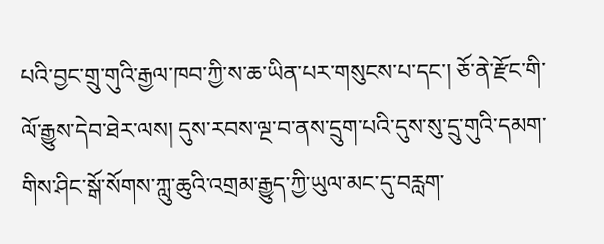པའི་བྱང་གྲུ་གུའི་རྒྱལ་ཁབ་ཀྱི་ས་ཆ་ཡིན་པར་གསུངས་པ་དང་། ཅོ་ནེ་རྫོང་གི་ལོ་རྒྱུས་དེབ་ཐེར་ལས། དུས་རབས་ལྔ་བ་ནས་དྲུག་པའི་དུས་སུ་དྲུ་གུའི་དམག་གིས་ཤིང་སྒོ་སོགས་ཀླུ་ཆུའི་འགྲམ་རྒྱུད་ཀྱི་ཡུལ་མང་དུ་བརླག་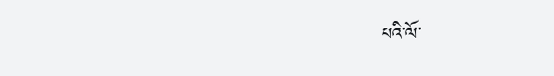པའི་ལོ་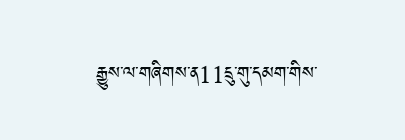རྒྱུས་ལ་གཞིགས་ན11དྲུ་གུ་དམག་གིས་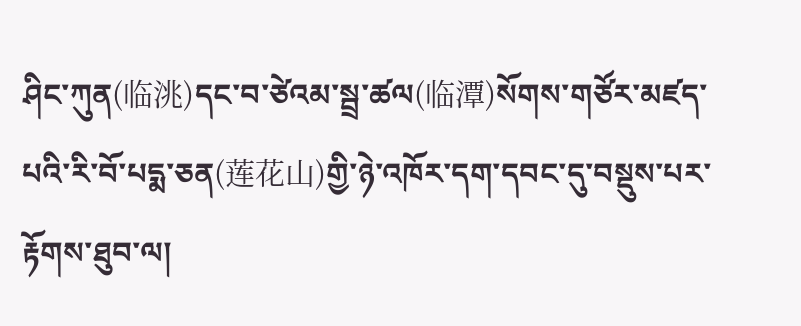ཤིང་ཀུན(临洮)དང་བ་ཙེའམ་སྦྲ་ཚལ(临潭)སོགས་གཙོར་མཛད་པའི་རི་བོ་པདྨ་ཅན(莲花山)གྱི་ཉེ་འཁོར་དག་དབང་དུ་བསྡུས་པར་རྟོགས་ཐུབ་ལ།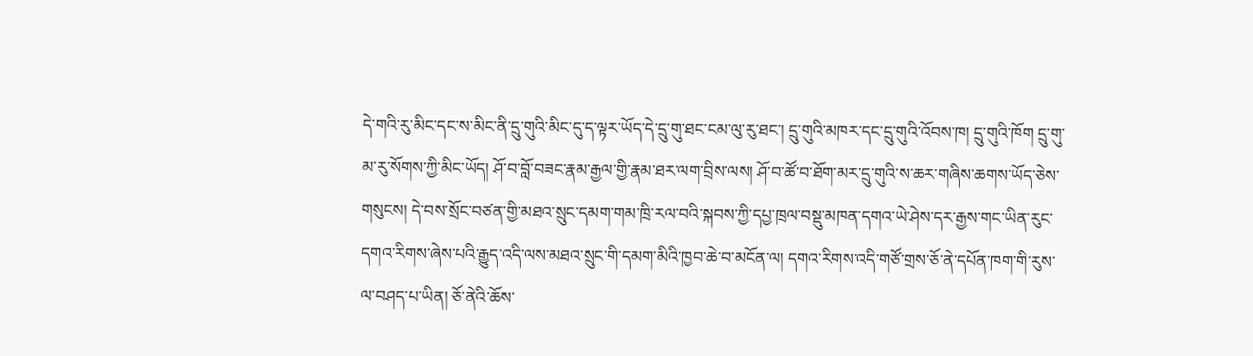དེ་གའི་རུ་མིང་དང་ས་མིང་ནི་དྲུ་གུའི་མིང་དུ་ད་ལྟར་ཡོད་དེ་དྲུ་གུ་ཐང་ངམ་ལུ་རུ་ཐང་། དྲུ་གུའི་མཁར་དང་དྲུ་གུའི་འོབས་ཁ། དྲུ་གུའི་ཁོག དྲུ་གུ་མ་རུ་སོགས་ཀྱི་མིང་ཡོད། ཤོ་བ་བློ་བཟང་རྣམ་རྒྱལ་གྱི་རྣམ་ཐར་ལག་བྲིས་ལས། ཤོ་བ་ཚོ་བ་ཐོག་མར་དྲུ་གུའི་ས་ཆར་གཞིས་ཆགས་ཡོད་ཅེས་གསུངས། དེ་བས་སྲོང་བཙན་གྱི་མཐའ་སྲུང་དམག་གམ་ཁྲི་རལ་བའི་སྐབས་ཀྱི་དཔྱ་ཁྲལ་བསྡུ་མཁན་དགའ་ཡེ་ཤེས་དར་རྒྱས་གང་ཡིན་རུང་དགའ་རིགས་ཞེས་པའི་རྒྱུད་འདི་ལས་མཐའ་སྲུང་གི་དམག་མིའི་ཁྱབ་ཆེ་བ་མངོན་ལ། དགའ་རིགས་འདི་གཙོ་གྲས་ཅོ་ནེ་དཔོན་ཁག་གི་རུས་ལ་བཤད་པ་ཡིན། ཅོ་ནེའི་ཆོས་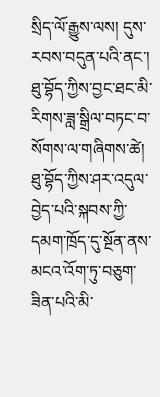སྲིད་ལོ་རྒྱུས་ལས། དུས་རབས་བདུན་པའི་ནང་། ཐུ་བྷོད་ཀྱིས་བྱང་ཐང་མི་རིགས་ཟླ་སྒྲིལ་བཏང་བ་སོགས་ལ་གཞིགས་ཚེ། ཐུ་བྷོད་ཀྱིས་ཤར་འདུལ་བྱེད་པའི་སྐབས་ཀྱི་དམག་ཁྲོད་དུ་སྔོན་ནས་མངའ་འོག་ཏུ་བཅུག་ཟིན་པའི་མི་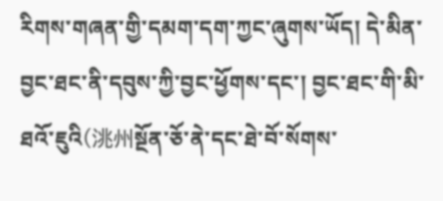རིགས་གཞན་གྱི་དམག་དག་ཀྱང་ཞུགས་ཡོད། དེ་མིན་བྱང་ཐང་ནི་དབུས་ཀྱི་བྱང་ཕྱོགས་དང་། བྱང་ཐང་གི་མི་ཐའོ་ཇུའི(洮州སྔོན་ཅོ་ནེ་དང་ཐེ་བོ་སོགས་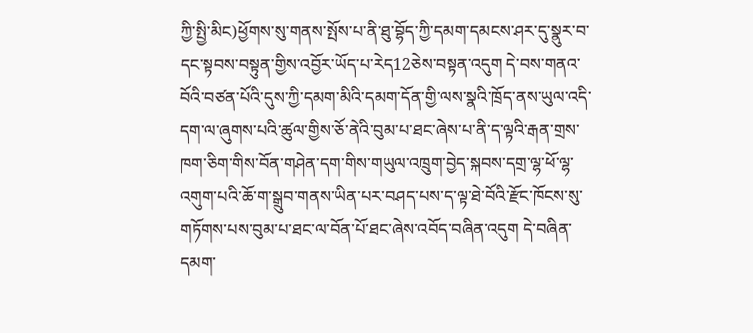ཀྱི་སྤྱི་མིང)ཕྱོགས་སུ་གནས་སྤོས་པ་ནི་ཐུ་བྷོད་ཀྱི་དམག་དམངས་ཤར་དུ་སྣུར་བ་དང་སྟབས་བསྟུན་གྱིས་འབྱོར་ཡོད་པ་རེད12ཅེས་བསྟན་འདུག དེ་བས་གནའ་བོའི་བཙན་པོའི་དུས་ཀྱི་དམག་མིའི་དམག་དོན་གྱི་ལས་སྣའི་ཁྲོད་ནས་ཡུལ་འདི་དག་ལ་ཞུགས་པའི་ཚུལ་གྱིས་ཅོ་ནེའི་བུམ་པ་ཐང་ཞེས་པ་ནི་ད་ལྟའི་རྒན་གྲས་ཁག་ཅིག་གིས་བོན་གཤེན་དག་གིས་གཡུལ་འཁྲུག་བྱེད་སྐབས་དགྲ་ལྷ་ཕོ་ལྷ་འགུག་པའི་ཆོ་ག་སྒྲུབ་གནས་ཡིན་པར་བཤད་པས་ད་ལྟ་ཐེ་བོའི་རྫོང་ཁོངས་སུ་གཏོགས་པས་བུམ་པ་ཐང་ལ་བོན་པོ་ཐང་ཞེས་འབོད་བཞིན་འདུག དེ་བཞིན་དམག་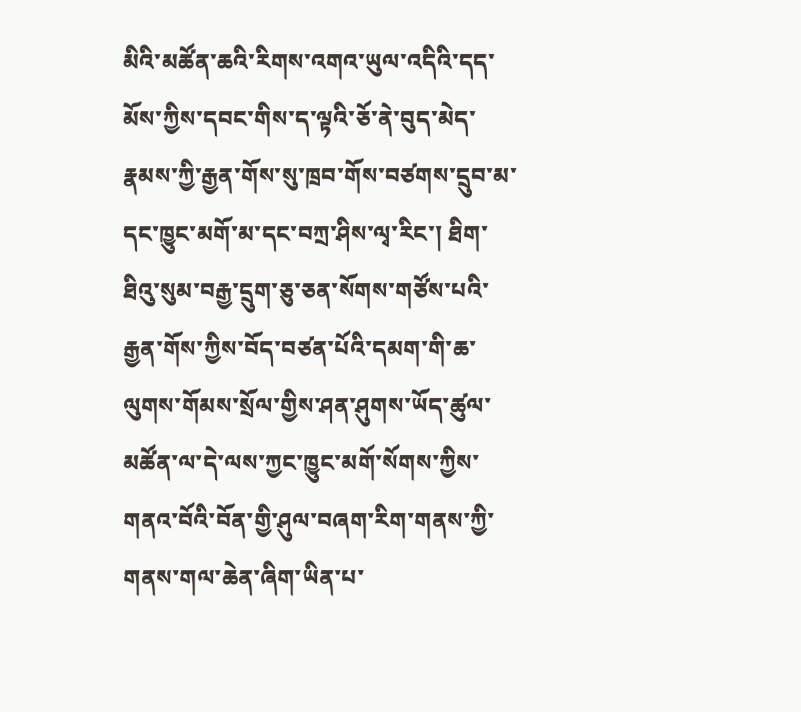མིའི་མཚོན་ཆའི་རིགས་འགའ་ཡུལ་འདིའི་དད་མོས་ཀྱིས་དབང་གིས་ད་ལྟའི་ཅོ་ནེ་བུད་མེད་རྣམས་ཀྱི་རྒྱན་གོས་སུ་ཁྲབ་གོས་བཙགས་དྲུབ་མ་དང་ཁྱུང་མགོ་མ་དང་བཀྲ་ཤིས་ལྭ་རིང་། ཐིག་ཐིའུ་སུམ་བརྒྱ་དྲུག་ཅུ་ཅན་སོགས་གཙོས་པའི་རྒྱན་གོས་ཀྱིས་བོད་བཙན་པོའི་དམག་གི་ཆ་ལུགས་གོམས་སྲོལ་གྱིས་ཤན་ཤུགས་ཡོད་ཚུལ་མཚོན་ལ་དེ་ལས་ཀྱང་ཁྱུང་མགོ་སོགས་ཀྱིས་གནའ་བོའི་བོན་གྱི་ཤུལ་བཞག་རིག་གནས་ཀྱི་གནས་གལ་ཆེན་ཞིག་ཡིན་པ་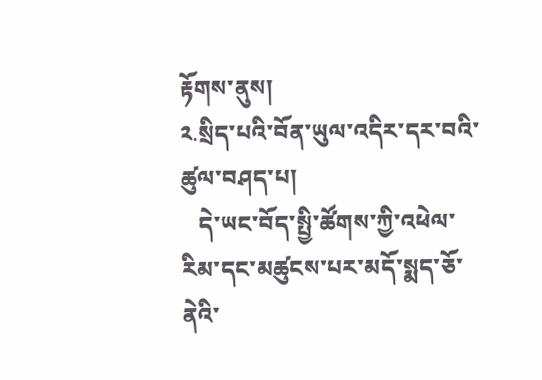རྟོགས་ནུས།
༢.སྲིད་པའི་བོན་ཡུལ་འདིར་དར་བའི་ཚུལ་བཤད་པ།
   དེ་ཡང་བོད་སྤྱི་ཚོགས་ཀྱི་འཕེལ་རིམ་དང་མཚུངས་པར་མདོ་སྨད་ཅོ་ནེའི་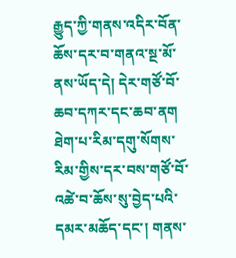རྒྱུད་ཀྱི་གནས་འདིར་བོན་ཆོས་དར་བ་གནའ་སྔ་མོ་ནས་ཡོད་དེ། དེར་གཙོ་བོ་ཆབ་དཀར་དང་ཆབ་ནག ཐེག་པ་རིམ་དགུ་སོགས་རིམ་གྱིས་དར་བས་གཙོ་བོ་འཚེ་བ་ཆོས་སུ་བྱེད་པའི་དམར་མཆོད་དང་། གནས་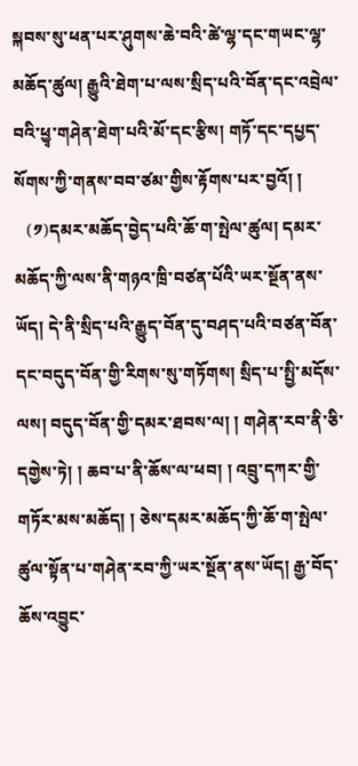སྐབས་སུ་ཕན་པར་ཤུགས་ཆེ་བའི་ཚེ་ལྷ་དང་གཡང་ལྷ་མཆོད་ཚུལ། རྒྱུའི་ཐེག་པ་ལས་སྲིད་པའི་བོན་དང་འབྲེལ་བའི་ཕྱྭ་གཤེན་ཐེག་པའི་མོ་དང་རྩིས། གཏོ་དང་དཔྱད་སོགས་ཀྱི་གནས་བབ་ཙམ་གྱིས་རྟོགས་པར་བྱའོ། །
   (༡)དམར་མཆོད་བྱེད་པའི་ཆོ་ག་སྤེལ་ཚུལ། དམར་མཆོད་ཀྱི་ལས་ནི་གཉའ་ཁྲི་བཙན་པོའི་ཡར་སྔོན་ནས་ཡོད། དེ་ནི་སྲིད་པའི་རྒྱུད་བོན་དུ་བཤད་པའི་བཙན་བོན་དང་བདུད་བོན་གྱི་རིགས་སུ་གཏོགས། སྲིད་པ་སྤྱི་མདོས་ལས། བདུད་བོན་གྱི་དམར་ཐབས་ལ། ། གཤེན་རབ་ནི་ཅི་དགྱེས་ཏེ། ། ཆབ་པ་ནི་ཆོས་ལ་ཕབ། ། འབྲུ་དཀར་གྱི་གཏོར་མས་མཆོད། ། ཅེས་དམར་མཆོད་ཀྱི་ཆོ་ག་སྤེལ་ཚུལ་སྟོན་པ་གཤེན་རབ་ཀྱི་ཡར་སྔོན་ནས་ཡོད། རྒྱ་བོད་ཆོས་འབྱུང་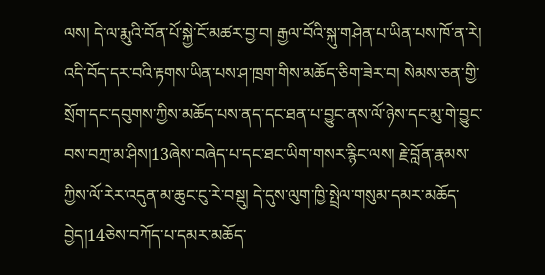ལས། དེ་ལ་རྨུའི་བོན་པོ་སྐྱེ་ངོ་མཚར་བྱ་བ། རྒྱལ་བོའི་སྐུ་གཤེན་པ་ཡིན་པས་ཁོ་ན་རེ། འདི་བོད་དར་བའི་རྟགས་ཡིན་པས་ཤ་ཁྲག་གིས་མཆོད་ཅིག་ཟེར་བ། སེམས་ཅན་གྱི་སྲོག་དང་དབུགས་ཀྱིས་མཆོད་པས་ནད་དང་ཐན་པ་བྱུང་ནས་ལོ་ཉེས་དང་མུ་གེ་བྱུང་བས་བཀྲ་མ་ཤིས།13ཞེས་བཞེད་པ་དང་ཐང་ཡིག་གསར་རྙིང་ལས། རྗེ་བློན་རྣམས་ཀྱིས་ལོ་རེར་འདུན་མ་ཆུང་ངུ་རེ་བསྡུ། དེ་དུས་ལུག་ཁྱི་སྤྲེལ་གསུམ་དམར་མཆོད་བྱེད།14ཅེས་བཀོད་པ་དམར་མཆོད་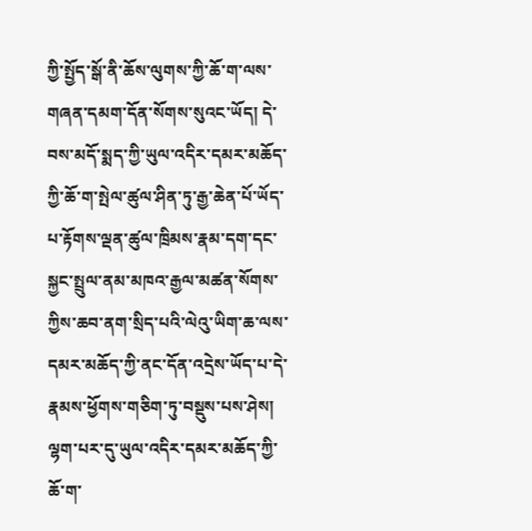ཀྱི་སྤྱོད་སྒོ་ནི་ཆོས་ལུགས་ཀྱི་ཆོ་ག་ལས་གཞན་དམག་དོན་སོགས་སུའང་ཡོད། དེ་བས་མདོ་སྨད་ཀྱི་ཡུལ་འདིར་དམར་མཆོད་ཀྱི་ཆོ་ག་སྤེལ་ཚུལ་ཤིན་ཏུ་རྒྱ་ཆེན་པོ་ཡོད་པ་རྟོགས་ལྡན་ཚུལ་ཁྲིམས་རྣམ་དག་དང་སྐྱང་སྤྲུལ་ནམ་མཁའ་རྒྱལ་མཚན་སོགས་ཀྱིས་ཆབ་ནག་སྲིད་པའི་ལེའུ་ཡིག་ཆ་ལས་དམར་མཆོད་ཀྱི་ནང་དོན་འདྲེས་ཡོད་པ་དེ་རྣམས་ཕྱོགས་གཅིག་ཏུ་བསྡུས་པས་ཤེས། ལྷག་པར་དུ་ཡུལ་འདིར་དམར་མཆོད་ཀྱི་ཆོ་ག་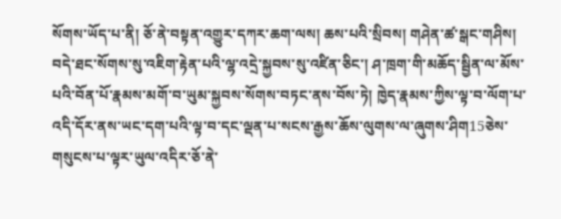སོགས་ཡོད་པ་ནི། ཅོ་ནེ་བསྟན་འགྱུར་དཀར་ཆག་ལས། ཆས་པའི་སྲིབས། གཤེན་ཚ་སྒང་གཤིས། བདེ་ཐང་སོགས་སུ་འཇིག་རྟེན་པའི་ལྷ་འདྲེ་སྐྱབས་སུ་འཛིན་ཅིང་། ཤ་ཁྲག་གི་མཆོད་སྦྱིན་ལ་མོས་པའི་བོན་པོ་རྣམས་མགོ་བ་ཡུམ་སྐྱབས་སོགས་བཏང་ནས་བོས་ཏེ། ཁྱེད་རྣམས་ཀྱིས་ལྟ་བ་ལོག་པ་འདི་དོར་ནས་ཡང་དག་པའི་ལྟ་བ་དང་ལྡན་པ་སངས་རྒྱས་ཆོས་ལུགས་ལ་ཞུགས་ཤིག15ཅེས་གསུངས་པ་ལྟར་ཡུལ་འདིར་ཅོ་ནེ་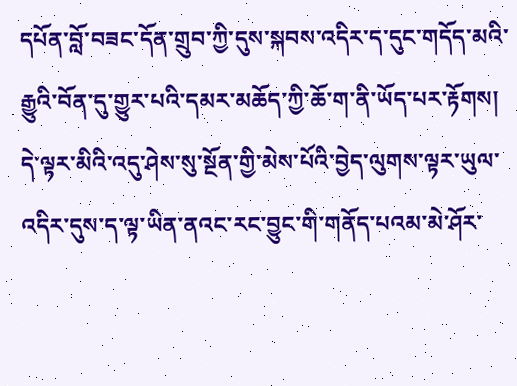དཔོན་བློ་བཟང་དོན་གྲུབ་ཀྱི་དུས་སྐབས་འདིར་ད་དུང་གདོད་མའི་རྒྱུའི་བོན་དུ་གྱུར་པའི་དམར་མཆོད་ཀྱི་ཆོ་ག་ནི་ཡོད་པར་རྟོགས། དེ་ལྟར་མིའི་འདུ་ཤེས་སུ་སྔོན་གྱི་མེས་པོའི་བྱེད་ལུགས་ལྟར་ཡུལ་འདིར་དུས་ད་ལྟ་ཡིན་ནའང་རང་བྱུང་གི་གནོད་པའམ་མེ་ཤོར་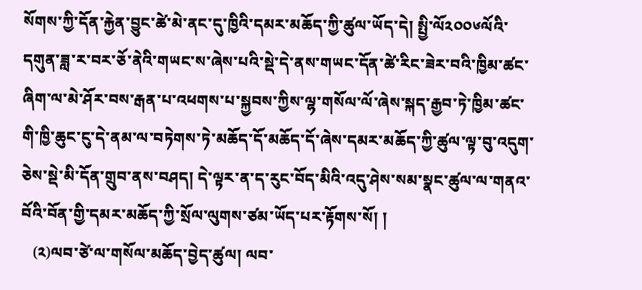སོགས་ཀྱི་དོན་རྐྱེན་བྱུང་ཚེ་མེ་ནང་དུ་ཁྱིའི་དམར་མཆོད་ཀྱི་ཚུལ་ཡོད་དེ། སྤྱི་ལོ༢༠༠༦ལོའི་དགུན་ཟླ་ར་བར་ཅོ་ནེའི་གཡང་ས་ཞེས་པའི་སྡེ་དེ་ནས་གཡང་དོན་ཚེ་རིང་ཟེར་བའི་ཁྱིམ་ཚང་ཞིག་ལ་མེ་ཤོར་བས་རྒན་པ་འཕགས་པ་སྐྱབས་ཀྱིས་ལྷ་གསོལ་ལོ་ཞེས་སྐད་རྒྱབ་ཏེ་ཁྱིམ་ཚང་གི་ཁྱི་ཆུང་ངུ་དེ་ནམ་ལ་བཏེགས་ཏེ་མཆོད་དོ་མཆོད་དོ་ཞེས་དམར་མཆོད་ཀྱི་ཚུལ་ལྟ་བུ་འདུག་ཅེས་སྡེ་མི་དོན་གྲུབ་ནས་བཤད། དེ་ལྟར་ན་ད་རུང་བོད་མིའི་འདུ་ཤེས་སམ་སྣང་ཚུལ་ལ་གནའ་བོའི་བོན་གྱི་དམར་མཆོད་ཀྱི་སྲོལ་ལུགས་ཙམ་ཡོད་པར་རྟོགས་སོ། །
   (༢)ལབ་ཙེ་ལ་གསོལ་མཆོད་བྱེད་ཚུལ། ལབ་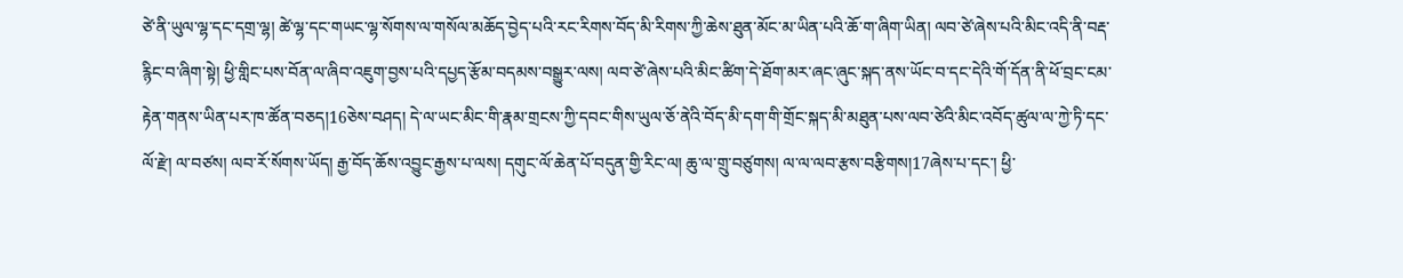ཙེ་ནི་ཡུལ་ལྷ་དང་དགྲ་ལྷ། ཚེ་ལྷ་དང་གཡང་ལྷ་སོགས་ལ་གསོལ་མཆོད་བྱེད་པའི་རང་རིགས་བོད་མི་རིགས་ཀྱི་ཆེས་ཐུན་མོང་མ་ཡིན་པའི་ཆོ་ག་ཞིག་ཡིན། ལབ་ཙེ་ཞེས་པའི་མིང་འདི་ནི་བརྡ་རྙིང་བ་ཞིག་སྟེ། ཕྱི་གླིང་པས་བོན་ལ་ཞིབ་འཇུག་བྱས་པའི་དཔྱད་རྩོམ་བདམས་བསྒྱུར་ལས། ལབ་ཙེ་ཞེས་པའི་མིང་ཚིག་དེ་ཐོག་མར་ཞང་ཞུང་སྐད་ནས་ཡོང་བ་དང་དེའི་གོ་དོན་ནི་ཕོ་བྲང་ངམ་རྟེན་གནས་ཡིན་པར་ཁ་ཚོན་བཅད།16ཅེས་བཤད། དེ་ལ་ཡང་མིང་གི་རྣམ་གྲངས་ཀྱི་དབང་གིས་ཡུལ་ཅོ་ནེའི་བོད་མི་དག་གི་གྲོང་སྐད་མི་མཐུན་པས་ལབ་ཙེའི་མིང་འབོད་ཚུལ་ལ་ཀྱེ་ཏི་དང་ལོ་རྫེ། ལ་བཙས། ལབ་རོ་སོགས་ཡོད། རྒྱ་བོད་ཆོས་འབྱུང་རྒྱས་པ་ལས། དགུང་ལོ་ཆེན་པོ་བདུན་གྱི་རིང་ལ། ཆུ་ལ་གྲུ་བཙུགས། ལ་ལ་ལབ་རྩས་བརྩིགས།17ཞེས་པ་དང་། ཕྱི་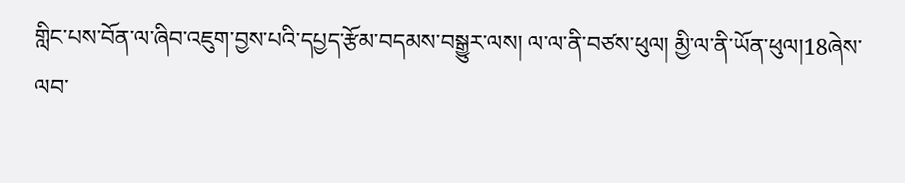གླིང་པས་བོན་ལ་ཞིབ་འཇུག་བྱས་པའི་དཔྱད་རྩོམ་བདམས་བསྒྱུར་ལས། ལ་ལ་ནི་བཙས་ཕུལ། མྱི་ལ་ནི་ཡོན་ཕུལ།18ཞེས་ལབ་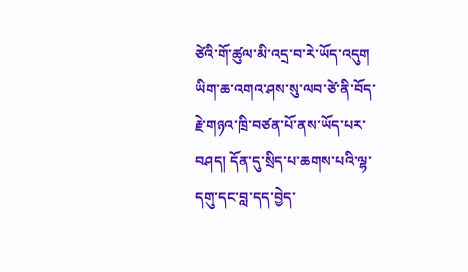ཙེའི་གོ་ཚུལ་མི་འདྲ་བ་རེ་ཡོད་འདུག ཡིག་ཆ་འགའ་ཤས་སུ་ལབ་ཙེ་ནི་བོད་རྗེ་གཉའ་ཁྲི་བཙན་པོ་ནས་ཡོད་པར་བཤད། དོན་དུ་སྲིད་པ་ཆགས་པའི་ལྷ་དགུ་དང་བླ་དད་བྱེད་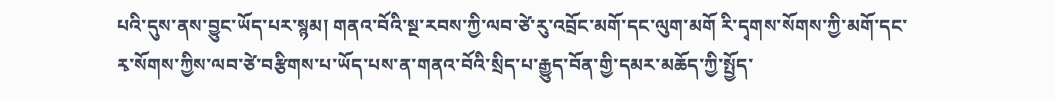པའི་དུས་ནས་བྱུང་ཡོད་པར་སྙམ། གནའ་བོའི་སྔ་རབས་ཀྱི་ལབ་ཙེ་རུ་འབྲོང་མགོ་དང་ལུག་མགོ རི་དྭགས་སོགས་ཀྱི་མགོ་དང་རྭ་སོགས་ཀྱིས་ལབ་ཙེ་བརྩིགས་པ་ཡོད་པས་ན་གནའ་བོའི་སྲིད་པ་རྒྱུད་བོན་གྱི་དམར་མཆོད་ཀྱི་སྤྱོད་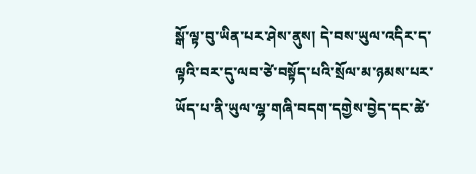སྒོ་ལྟ་བུ་ཡིན་པར་ཤེས་ནུས། དེ་བས་ཡུལ་འདིར་ད་ལྟའི་བར་དུ་ལབ་ཙེ་བསྟོད་པའི་སྲོལ་མ་ཉམས་པར་ཡོད་པ་ནི་ཡུལ་ལྷ་གཞི་བདག་དགྱེས་བྱེད་དང་ཚེ་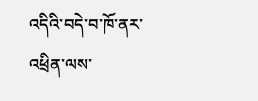འདིའི་བདེ་བ་ཁོ་ནར་འཕྲིན་ལས་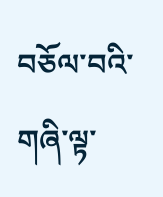བཅོལ་བའི་གཞི་ལྟ་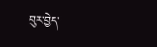བུར་བྱེད་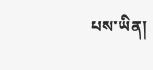པས་ཡིན།